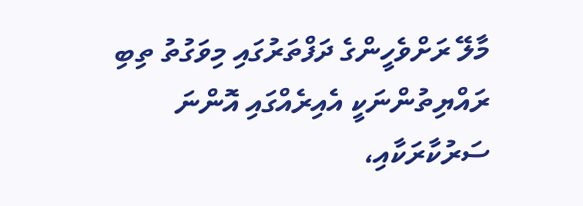މާލޭ ރަށްވެހީންގެ ދަފްތަރުގައި މިވަގުތު ތިބި ރައްޔިތުންނަކީ އެއިރެއްގައި އޮންނަ ސަރުކާރަކާއި،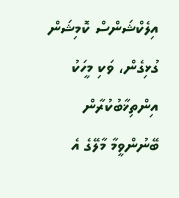އިލެކްޝަންސް ކޮމިޝަން ގުޅިގެން، ވަކި މީހަކު އިންތިޚާބުކުރާން ބޭނުންވީމާ މާލޭގެ އެ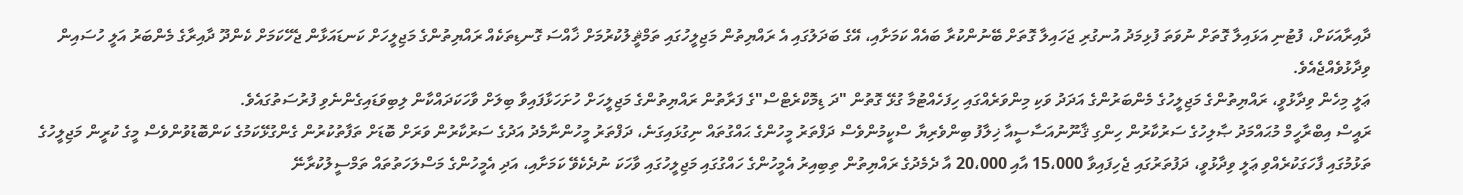ދާއިރާއަކަށް، ފުޓުނި އަޅައިލާ ގޮތަށް ނުވަތަ ފުޅިމަދު އުނގުރި ޖަހައިލާ ގޮތަށް ބޭނުންކުރާ ބައެއް ކަމަށާއި، އޭގެ ބަދަލުގައި އެ ރައްޔިތުން މަޖިލީހުގައި ތަމްޘީލުކުރުމަށް ޚާއްސަ ގޮނޑިތަކެއް ރައްޔިތުންގެ މަޖިލީހަށް ކަނޑައަޅާން ޖެހޭކަމަށް ކެންދޫ ދާއިރާގެ މެންބަރު އަލީ ހުސައިން ވިދާޅުވެއްޖެއެވެ.
ޢަލީ މިހެން ވިދާޅުވީ، ރައްޔިތުންގެ މަޖިލީހުގެ މެންބަރުންގެ އަދަދު ވަކި މިންވަރެއްގައި ހިފަހެއްޓުމާ ގުޅޭ ގޮތުން "ދަ ޑިމޮކްރެޓްސް"ގެ ފަރާތުން ރައްޔިތުންގެ މަޖިލީހަށް ހުށަހަޅާފައިވާ ބިލަށް ވާހަކަދައްކާން ލިބިވަޑައިގެންނެވި ފުރުސަތުގައެވެ.
ރައީސް އިބްރާހީމް މުޙައްމަދު ޞާލިހުގެ ސަރުކާރުން ހިންގި ޤާނޫނުއަސާސީއާ ޚިލާފު ބިންވެރިޔާ ސްކީމުންވެސް ދަފްތަރު މީހުންގެ ޙައްގުތައް ނިގުޅައިގަނެ، ދަފްތަރު މީހުންނާމެދު އަދުގެ ސަރުކާރުން ވަރަށް ބޮޑަށް ތަފާތުކުރުން ގެންގުޅޭކަމުގެ ކަންބޮޑުވުންވެސް މީގެ ކުރީން މަޖިލީހުގެ ތަޅުމުގައި ފާހަގަކުރެއްވި ޢަލީ ވިދާޅުވީ، ދަފުތަރުގައި ޖެހިފައިވާ 15،000 އާއި 20،000 އާ ދެމެދުގެ ރައްޔިތުން ތިބިއިރު އެމީހުންގެ ހައްގުގައި މަޖިލީހުގައި ވާހަކަ ނުދެކެވޭ ކަމަށާއި، އަދި އެމީހުންގެ މަސްލަހަތުތައް ތަމްސީލުކުރާނޭ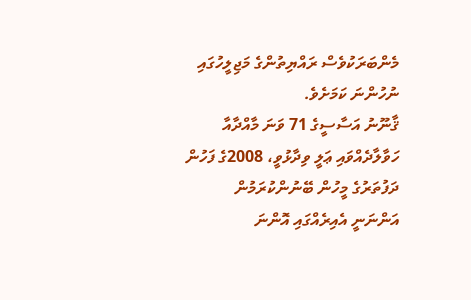މެންބަރަކުވެސް ރައްޔިތުންގެ މަޖިލީހުގައި ނުހުންނަ ކަމަށެވެ.
ޤާނޫނު އަސާސީގެ 71 ވަނަ މާއްދާއާ ހަވާލާދެއްވައި ޢަލީ ވިދާޅުވީ، 2008ގެ ފަހުން ދަފުތަރުގެ މީހުން ބޭނުންކުރަމުން އަންނަނީ އެއިރެއްގައި އޮންނަ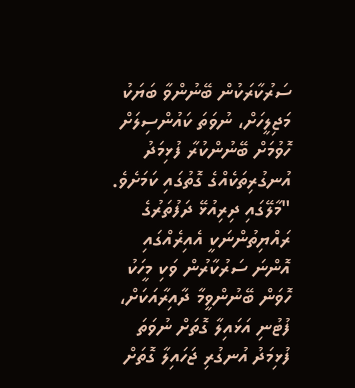ސަރުކާރަކުން ބޭނުންވާ ބަޔަކު މަޖިލީހަށް، ނުވަތަ ކައުންސިލަށް ހޮވުމަށް ބޭނުންކުރާ ފުޅިމަދު އުނގުރިތަކެއްގެ ގޮތުގައި ކަމަށެވެ.
"މާލޭގައި ދިރިއުޅޭ ދަފުތަރުގެ ރައްޔިތުންނަކީ އެއިރެއްގައި އޮންނަ ސަރުކާރުން ވަކި މީހަކު ހޮވަން ބޭނުންވީމާ ދާއިރާއަކަށް، ފުޓުނި އަޅައިލާ ގޮތަށް ނުވަތަ ފުޅިމަދު އުނގުރި ޖަހައިލާ ގޮތަށް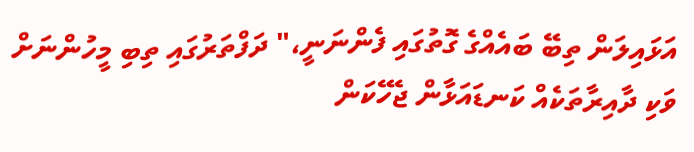އަޅައިލަން ތިބޭ ބައެއްގެ ގޮތުގައި ފެންނަނީ،" ދަފްތަރުގައި ތިބި މީހުންނަށް ވަކި ދާއިރާތަކެއް ކަނޑައަޅާން ޖެހޭކަން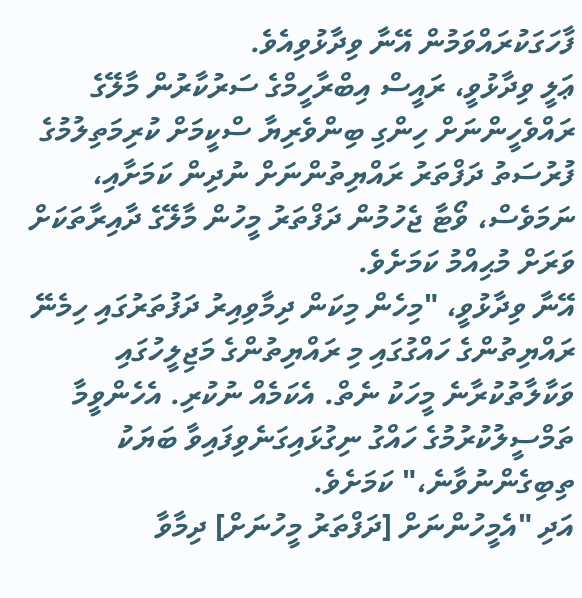ފާހަގަކުރައްވަމުން އޭނާ ވިދާޅުވިއެވެ.
ޢަލީ ވިދާޅުވީ، ރައީސް އިބްރާހީމްގެ ސަރުކާރުން މާލޭގެ ރައްވެހީންނަށް ހިންގި ބިންވެރިޔާ ސްކީމަށް ކުރިމަތިލުމުގެ ފުރުސަތު ދަފްތަރު ރައްޔިތުންނަށް ނުދިން ކަމަށާއި، ނަމަވެސް، ވޯޓާ ޖެހުމުން ދަފްތަރު މީހުން މާލޭގެ ދާއިރާތަކަށް ވަރަށް މުޙިއްމު ކަމަށެވެ.
އޭނާ ވިދާޅުވީ، "މިހެން މިކަން ދިމާވިއިރު ދަފުތަރުގައި ހިމެނޭ ރައްޔިތުންގެ ހައްގުގައި މި ރައްޔިތުންގެ މަޖިލީހުގައި ވަކާލާތުކުރާނެ މީހަކު ނެތް. އެކަމެއް ނުކުރި. އެހެންވީމާ ތަމްސީލުކުރުމުގެ ހައްގު ނިގުޅައިގަނެވިފައިވާ ބަޔަކު ތިބިގެންނުވާނެ،" ކަމަށެވެ.
އަދި "އެމީހުންނަށް [ދަފްތަރު މީހުނަށް] ދިމާވާ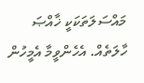މައްސަލަތަކަކީ ޚާއްޞަ ހާލަތެއް. އެހެންވީމާ އެމީހުން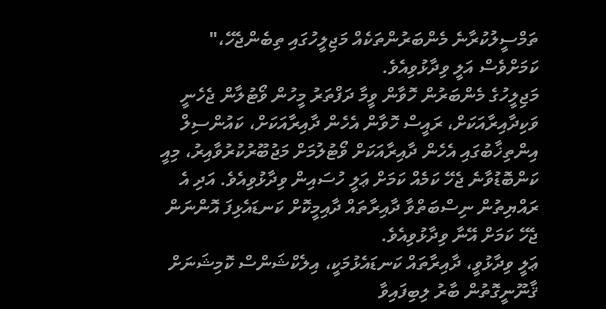ތަމްސީލުކުރާނެ މެންބަރުންތަކެއް މަޖިލީހުގައި ތިބެންޖެހޭ،" ކަމަށްވެސް އަލީ ވިދާޅުވިއެވެ.
މަޖިލީހުގެ މެންބަރުން ހޮވާން ވީމާ ދަފްތަރު މީހުން ވޯޓުލާން ޖެހެނީ ވަކިދާއިރާއަކަށް، ރައީސް ހޮވާން އެހެން ދާއިރާއަކަށް، ކައުންސިލް އިންތިޚާބުގައި އެހެން ދާއިރާއަކަށް ވޯޓުލުމަށް މަޖުބޫރުކުރުވާއިރު، މިއީ ކަންބޮޑުވާނެ ޖެހޭ ކަމެއް ކަމަށް ޢަލީ ހުސައިން ވިދާޅުވިއެވެ. އަދި އެ ރައްޔިތުން ނިސްބަތްވާ ދާއިރާތައް ދާއިމީކޮށް ކަނޑައެޅިފަ އޮންނަން ޖެހޭ ކަމަށް އޭނާ ވިދާޅުވިއެވެ.
ޢަލީ ވިދާޅުވީ، ދާއިރާތައް ކަނޑައެޅުމަކީ، އިލެކްޝަންސް ކޮމިޝަނަށް ޤާނޫނީގޮތުން ބާރު ލިބިފައިވާ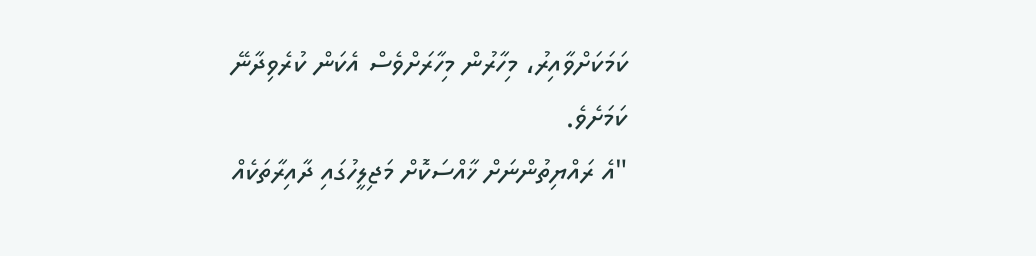ކަމަކަށްވާއިރު، މިހާރުން މިހާރަށްވެސް އެކަން ކުރެވިދާނޭ ކަމަށެވެ.
"އެ ރައްޔިތުންނަށް ޚާއްސަކޮށް މަޖިލީހުގައި ދާއިރާތަކެއް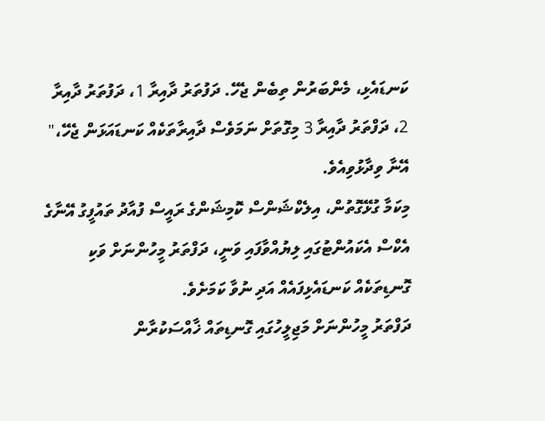ކަނޑައެޅި، މެންބަރުން ތިބެން ޖެހޭ. ދަފުތަރު ދާއިރާ 1، ދަފުތަރު ދާއިރާ 2، ދަފްތަރު ދާއިރާ 3 މިގޮތަށް ނަމަވެސް ދާއިރާތަކެއް ކަނޑައަޅަން ޖެހޭ،" އޭނާ ވިދާޅުވިއެވެ.
މިކަމާ ގުޅޭގޮތުން، އިލެކްޝަންސް ކޮމިޝަންގެ ރައީސް ފުއާދު ތައުފީގު އޭނާގެ އެކްސް އެކައުންޓުގައި ލިޔުއްވާފައި ވަނީ، ދަފްތަރު މީހުންނަށް ވަކި ގޮނޑިތަކެއް ކަނޑައެޅިފައެއް އަދި ނުވާ ކަމަށެވެ.
ދަފްތަރު މީހުންނަށް މަޖިލީހުގައި ގޮނޑިތައް ޚާއްސަކުރާން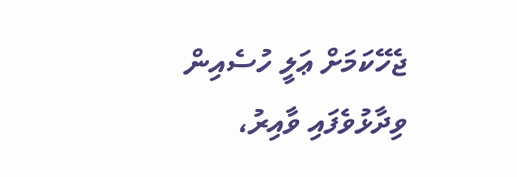ޖެހޭކަމަށް ޢަލީ ހުސެއިން ވިދާޅުވެފައި ވާއިރު،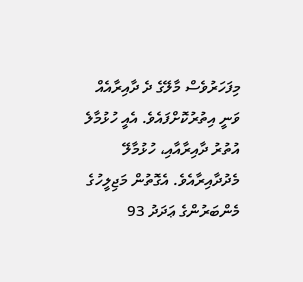މިފަހަރުވެސް މާލޭގެ ދެ ދާއިރާއެއް ވަނީ އިތުރުކޮށްފައެވެ. އެއީ ހުޅުމާލެ އުތުރު ދާއިރާއާއި، ހުޅުމާލޭ މެދުދާއިރާއެވެ. އެގޮތުން މަޖިލީހުގެ މެންބަރުންގެ ޢަދަދު 93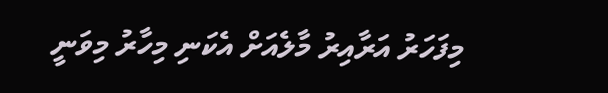މިފަހަރު އަރާއިރު މާލެއަށް އެކަނި މިހާރު މިވަނީ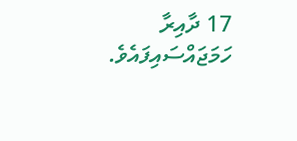17 ދާއިރާ ހަމަޖައްސައިފައެވެ.